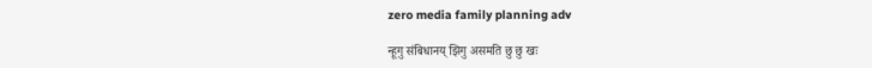zero media family planning adv

न्हूगु संबिधानय् झिगु असमति छु छु खः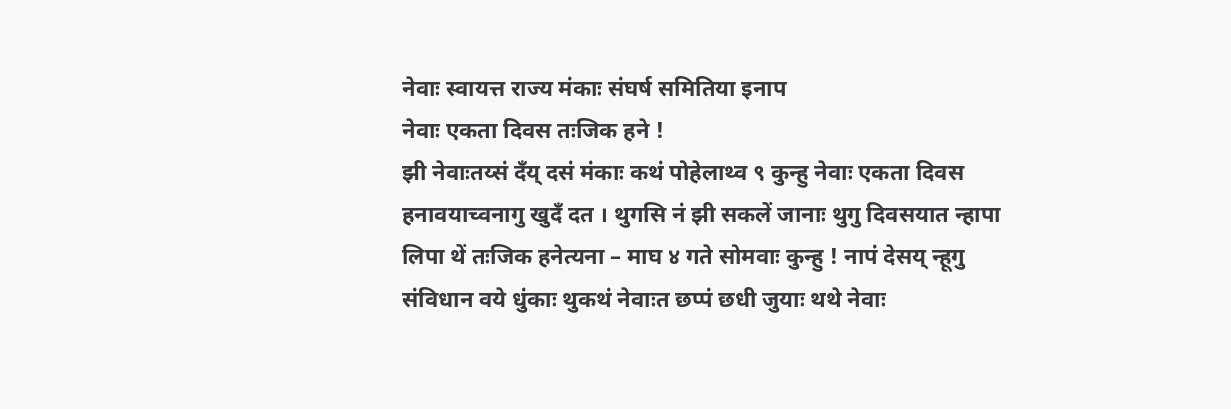नेवाः स्वायत्त राज्य मंकाः संघर्ष समितिया इनाप
नेवाः एकता दिवस तःजिक हने !
झी नेवाःतय्सं दँय् दसं मंकाः कथं पोहेलाथ्व ९ कुन्हु नेवाः एकता दिवस हनावयाच्वनागु खुदँ दत । थुगसि नं झी सकलें जानाः थुगु दिवसयात न्हापा लिपा थें तःजिक हनेत्यना – माघ ४ गते सोमवाः कुन्हु ! नापं देसय् न्हूगु संविधान वये धुंकाः थुकथं नेवाःत छप्पं छधी जुयाः थथे नेवाः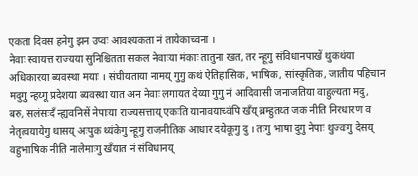एकता दिवस हनेगु झन उप्वः आवश्यकता नं तायेकाच्वना ।
नेवाः स्वायत्त राज्यया सुनिश्चितता सकल नेवाःया मंकाः तातुना खत, तर न्हूगु संविधानपाखें थुकथंया अधिकारया ब्यवस्था मयाः । संघीयताया नामय् गुगु कथं ऐतिहासिक, भाषिक, सांस्कृतिक, जातीय पहिचान मदुगु न्हय्गू प्रदेशया ब्यवस्था यात अन नेवाः लगायत देय्या गुगु नं आदिवासी जनाजतिया वाहुल्यता मदु, बरु, सलंसःदँ न्ह्यवनिसें नेपाःया राज्यसत्ताय् एकःति यानावयाच्वंपि खँय् ब्रम्हुतय्त जक नीति निरधारण व नेतृत्वयायेगु थासय् अःपुक थ्यंकेगु न्हूगु राजनीतिक आधार दयेकूगु दु । तःगु भाषा दुगु नेपाः थुज्वःगु देसय् वहुभाषिक नीति नालेमाःगु खँयात नं संविधानय्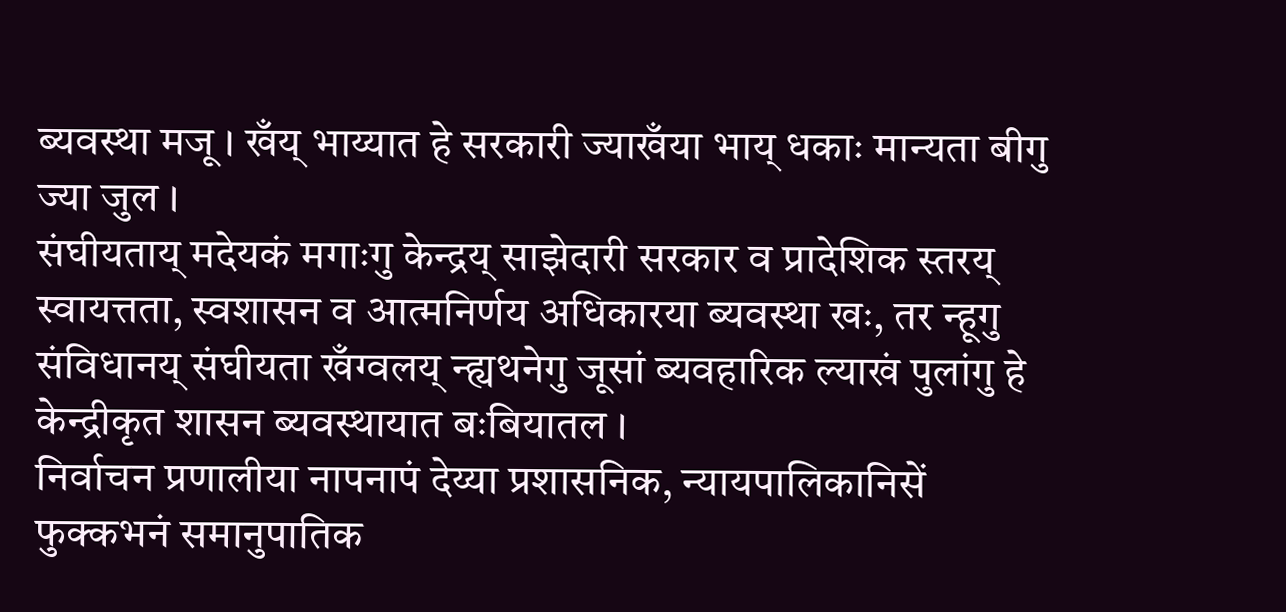ब्यवस्था मजू । खँय् भाय्यात हे सरकारी ज्याखँया भाय् धकाः मान्यता बीगु ज्या जुल ।
संघीयताय् मदेयकं मगाःगु केन्द्रय् साझेदारी सरकार व प्रादेशिक स्तरय् स्वायत्तता, स्वशासन व आत्मनिर्णय अधिकारया ब्यवस्था खः, तर न्हूगु संविधानय् संघीयता खँग्वलय् न्ह्यथनेगु जूसां ब्यवहारिक ल्याखं पुलांगु हे केन्द्रीकृत शासन ब्यवस्थायात बःबियातल ।
निर्वाचन प्रणालीया नापनापं देय्या प्रशासनिक, न्यायपालिकानिसें फुक्कभनं समानुपातिक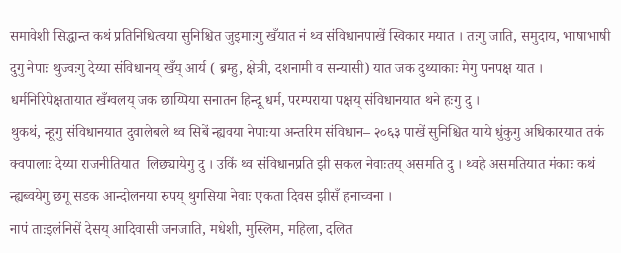समावेशी सिद्धान्त कथं प्रतिनिधित्वया सुनिश्चित जुइमाःगु खँयात नं थ्व संविधानपाखें स्विकार मयात । तःगु जाति, समुदाय, भाषाभाषी दुगु नेपाः थुज्वःगु देय्या संविधानय् खँय् आर्य ( ब्रम्हु, क्षेत्री, दशनामी व सन्यासी) यात जक दुथ्याकाः मेगु पनपक्ष यात ।
धर्मनिरिपेक्षतायात खँग्वलय् जक छाय्पिया सनातन हिन्दू धर्म, परम्पराया पक्षय् संविधानयात थने हःगु दु ।
थुकथं, न्हूगु संविधानयात दुवालेबले थ्व सिबें न्ह्यवया नेपाःया अन्तरिम संविधान– २०६३ पाखें सुनिश्चित याये धुंकुगु अधिकारयात तकं क्वपालाः देय्या राजनीतियात  लिछ्यायेगु दु । उकिं थ्व संविधानप्रति झी सकल नेवाःतय् असमति दु । थ्वहे असमतियात मंकाः कथं न्ह्यब्वयेगु छगू सडक आन्दोलनया रुपय् थुगसिया नेवाः एकता दिवस झीसँ हनाच्वना ।
नापं ताःइलंनिसें देसय् आदिवासी जनजाति, मधेशी, मुस्लिम, महिला, दलित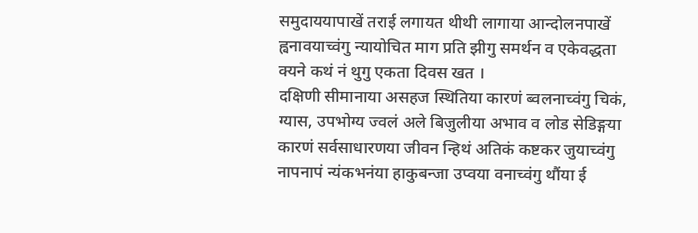समुदाययापाखें तराई लगायत थीथी लागाया आन्दोलनपाखें ह्वनावयाच्वंगु न्यायोचित माग प्रति झीगु समर्थन व एकेवद्धता क्यने कथं नं थुगु एकता दिवस खत ।
दक्षिणी सीमानाया असहज स्थितिया कारणं ब्वलनाच्वंगु चिकं, ग्यास, उपभोग्य ज्वलं अले बिजुलीया अभाव व लोड सेडिङ्गया कारणं सर्वसाधारणया जीवन न्हिथं अतिकं कष्टकर जुयाच्वंगु नापनापं न्यंकभनंया हाकुबन्जा उप्वया वनाच्वंगु थौंया ई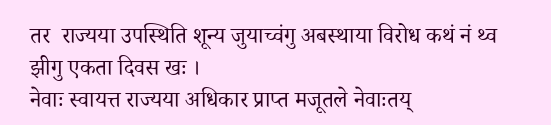तर  राज्यया उपस्थिति शून्य जुयाच्वंगु अबस्थाया विरोध कथं नं थ्व झीगु एकता दिवस खः ।
नेवाः स्वायत्त राज्यया अधिकार प्राप्त मजूतले नेवाःतय्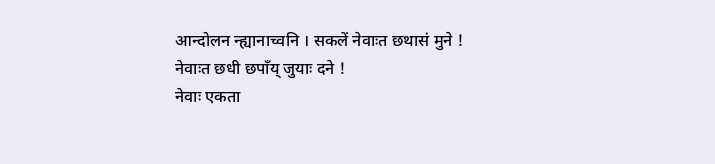आन्दोलन न्ह्यानाच्वनि । सकलें नेवाःत छथासं मुने ! नेवाःत छधी छपाँय् जुयाः दने !
नेवाः एकता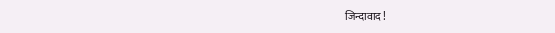जिन्दावाद !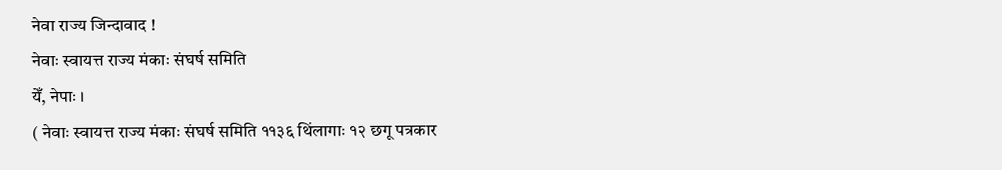नेवा राज्य जिन्दावाद !
नेवाः स्वायत्त राज्य मंकाः संघर्ष समिति
येँ, नेपाः ।
( नेवाः स्वायत्त राज्य मंकाः संघर्ष समिति ११३६ थिंलागाः १२ छगू पत्रकार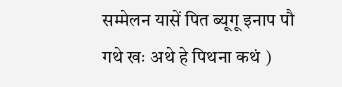सम्मेलन यासें पित ब्यूगू इनाप पौ गथे खः अथे हे पिथना कथं )